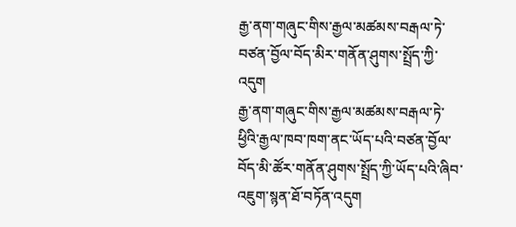རྒྱ་ནག་གཞུང་གིས་རྒྱལ་མཚམས་བརྒལ་ཏེ་བཙན་བྱོལ་བོད་མིར་གནོན་ཤུགས་སྤྲོད་ཀྱི་འདུག
རྒྱ་ནག་གཞུང་གིས་རྒྱལ་མཚམས་བརྒལ་ཏེ་ཕྱིའི་རྒྱལ་ཁབ་ཁག་ནང་ཡོད་པའི་བཙན་བྱོལ་བོད་མི་ཚོར་གནོན་ཤུགས་སྤྲོད་ཀྱི་ཡོད་པའི་ཞིབ་འཇུག་སྙན་ཐོ་བཏོན་འདུག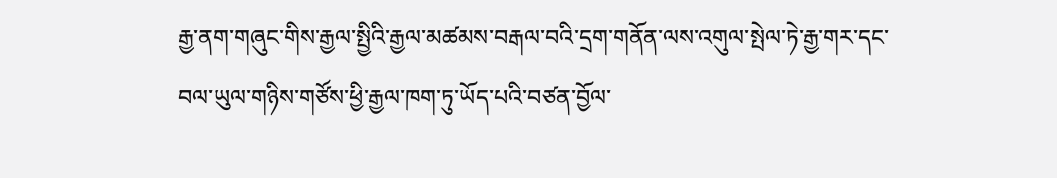རྒྱ་ནག་གཞུང་གིས་རྒྱལ་སྤྱིའི་རྒྱལ་མཚམས་བརྒལ་བའི་དྲག་གནོན་ལས་འགུལ་སྤེལ་ཏེ་རྒྱ་གར་དང་བལ་ཡུལ་གཉིས་གཙོས་ཕྱི་རྒྱལ་ཁག་ཏུ་ཡོད་པའི་བཙན་བྱོལ་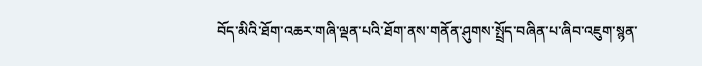བོད་མིའི་ཐོག་འཆར་གཞི་ལྡན་པའི་ཐོག་ནས་གནོན་ཤུགས་སྤྲོད་བཞིན་པ་ཞིབ་འཇུག་སྙན་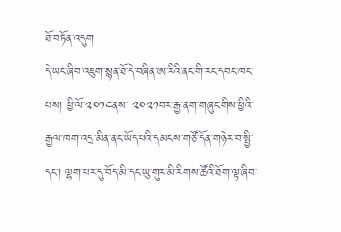ཐོ་བཏོན་འདུག
དེ་ཡང་ཞིབ་འཇུག་སྙན་ཐོ་དེ་བཞིན་ཨ་རིའི་ནང་གི་རང་དབང་ཁང་པས། ཕྱི་ལོ་༢༠༡༤ནས་ ༢༠༢༡བར་རྒྱ་ནག་གཞུང་གིས་ཕྱིའི་རྒྱལ་ཁག་འདྲ་མིན་ནང་ཡོད་པའི་དམངས་གཙོ་དོན་གཉེར་བ་སྤྱི་དང་། ལྷག་པར་དུ་བོད་མི་དང་ཡུ་གུར་མི་རིགས་ཚོའི་ཐོག་ལྟ་ཞིབ་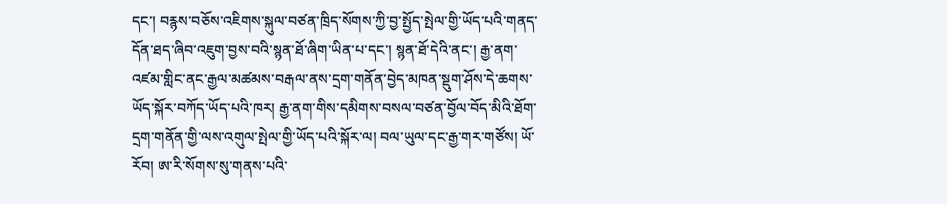དང་། བརྙས་བཅོས་འཇིགས་སྐུལ་བཙན་ཁྲིད་སོགས་ཀྱི་བྱ་སྤྱོད་སྤེལ་གྱི་ཡོད་པའི་གནད་དོན་ཐད་ཞིབ་འཇུག་བྱས་བའི་སྙན་ཐོ་ཞིག་ཡིན་པ་དང་། སྙན་ཐོ་དེའི་ནང་། རྒྱ་ནག་འཛམ་གླིང་ནང་རྒྱལ་མཚམས་བརྒལ་ནས་དྲག་གནོན་བྱེད་མཁན་སྡུག་ཤོས་དེ་ཆགས་ཡོད་སྐོར་བཀོད་ཡོད་པའི་ཁར། རྒྱ་ནག་གིས་དམིགས་བསལ་བཙན་བྱོལ་བོད་མིའི་ཐོག་དྲག་གནོན་གྱི་ལས་འགུལ་སྤེལ་གྱི་ཡོད་པའི་སྐོར་ལ། བལ་ཡུལ་དང་རྒྱ་གར་གཙོས། ཡོ་རོབ། ཨ་རི་སོགས་སུ་གནས་པའི་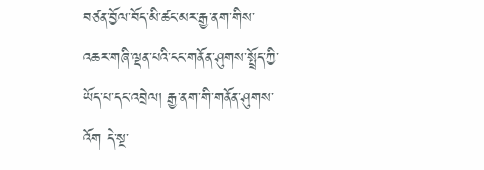བཙན་བྱོལ་བོད་མི་ཚང་མར་རྒྱ་ནག་གིས་འཆར་གཞི་ལྡན་པའི་ངང་གནོན་ཤུགས་སྤྲོད་ཀྱི་ཡོད་པ་དང་འབྲེལ། རྒྱ་ནག་གི་གནོན་ཤུགས་འོག དེ་སྔ་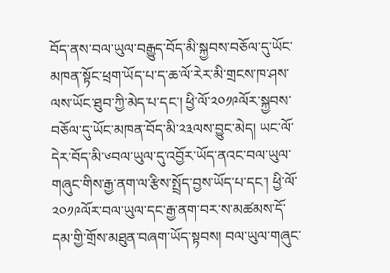བོད་ནས་བལ་ཡུལ་བརྒྱུད་བོད་མི་སྐྱབས་བཅོལ་དུ་ཡོང་མཁན་སྟོང་ཕྲག་ཡོད་པ་ད་ཆ་ལོ་རེར་མི་གྲངས་ཁ་ཤས་ལས་ཡོང་ཐུབ་ཀྱི་མེད་པ་དང་། ཕྱི་ལོ་༢༠༡༩ལོར་སྐྱབས་བཅོལ་དུ་ཡོང་མཁན་བོད་མི་༢༣ལས་བྱུང་མེད། ཡང་ལོ་དེར་བོད་མི་༦བལ་ཡུལ་དུ་འབྱོར་ཡོད་ནའང་བལ་ཡུལ་གཞུང་གིས་རྒྱ་ནག་ལ་རྩིས་སྤྲོད་བྱས་ཡོད་པ་དང་། ཕྱི་ལོ་༢༠༡༩ལོར་བལ་ཡུལ་དང་རྒྱ་ནག་བར་ས་མཚམས་དོ་དམ་གྱི་གྲོས་མཐུན་བཞག་ཡོད་སྟབས། བལ་ཡུལ་གཞུང་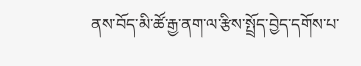ནས་བོད་མི་ཚོ་རྒྱ་ནག་ལ་རྩིས་སྤྲོད་བྱེད་དགོས་པ་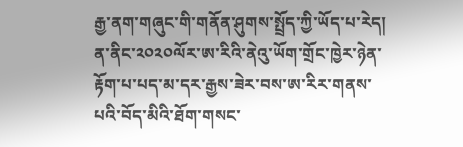རྒྱ་ནག་གཞུང་གི་གནོན་ཤུགས་སྤྲོད་ཀྱི་ཡོད་པ་རེད། ན་ནིང་༢༠༢༠ལོར་ཨ་རིའི་ནེའུ་ཡོག་གྲོང་ཁྱེར་ཉེན་རྟོག་པ་པད་མ་དར་རྒྱས་ཟེར་བས་ཨ་རིར་གནས་པའི་བོད་མིའི་ཐོག་གསང་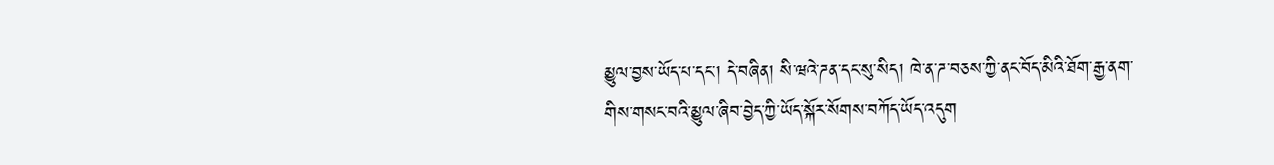མྱུལ་བྱས་ཡོད་པ་དང་། དེ་བཞིན། སི་ཝའེ་ཌན་དང་སུ་སིད། ཁེ་ན་ཌ་བཅས་ཀྱི་ནང་བོད་མིའི་ཐོག་རྒྱ་ནག་གིས་གསང་བའི་མྱུལ་ཞིབ་བྱེད་ཀྱི་ཡོད་སྐོར་སོགས་བཀོད་ཡོད་འདུག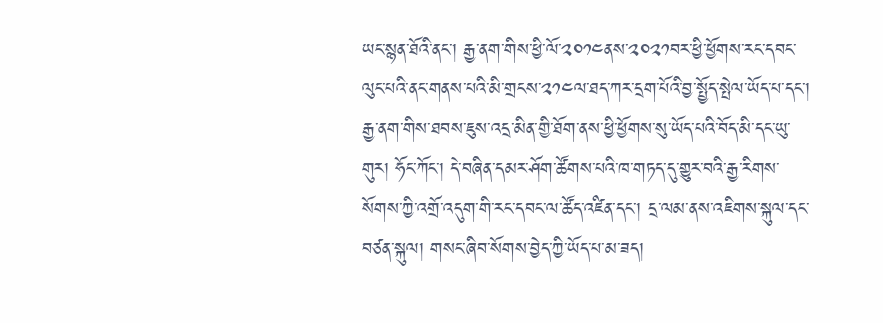ཡང་སྙན་ཐོའི་ནང་། རྒྱ་ནག་གིས་ཕྱི་ལོ་༢༠༡༤ནས་༢༠༢༡བར་ཕྱི་ཕྱོགས་རང་དབང་ལུང་པའི་ནང་གནས་པའི་མི་གྲངས་༢༡༤ལ་ཐད་ཀར་དྲག་པོའི་བྱ་སྤྱོད་སྤེལ་ཡོད་པ་དང་། རྒྱ་ནག་གིས་ཐབས་ཇུས་འདྲ་མིན་གྱི་ཐོག་ནས་ཕྱི་ཕྱོགས་སུ་ཡོད་པའི་བོད་མི་དང་ཡུ་གུར། ཧོང་ཀོང་། དེ་བཞིན་དམར་ཤོག་ཚོགས་པའི་ཁ་གཏད་དུ་གྱུར་བའི་རྒྱ་རིགས་སོགས་ཀྱི་འགྲོ་འདུག་གི་རང་དབང་ལ་ཚོད་འཛིན་དང་། དྲ་ལམ་ནས་འཇིགས་སྐུལ་དང་བཙན་སྐུལ། གསང་ཞིབ་སོགས་བྱེད་ཀྱི་ཡོད་པ་མ་ཟད།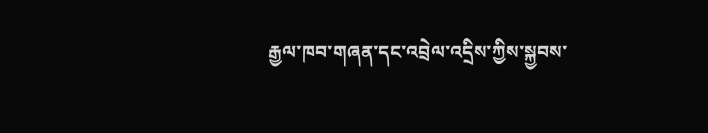རྒྱལ་ཁབ་གཞན་དང་འབྲེལ་འདྲིས་ཀྱིས་སྐྱབས་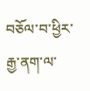བཅོལ་བ་ཕྱིར་རྒྱ་ནག་ལ་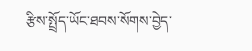རྩིས་སྤྲོད་ཡོང་ཐབས་སོགས་བྱེད་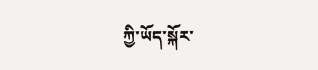ཀྱི་ཡོད་སྐོར་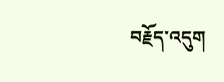བརྗོད་འདུག